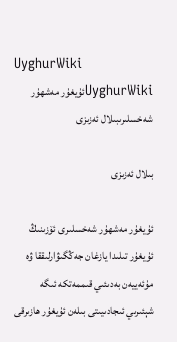UyghurWiki
UyghurWikiئۇيغۇر مەشھۇر شەخسلىرىبىلال ئەزىزى

بىلال ئەزىزى

ئۇيغۇر مەشھۇر شەخسلىرى ئۆزىنىڭ ئۇيغۇر تىلىدا يازغان جەڭگىۋارلىققا ۋە مۇئەييەن بەدىئىي قىممەتكە ئىگە شېئىرىي ئىجادىيىتى بىلەن ئۇيغۇر ھازىرقى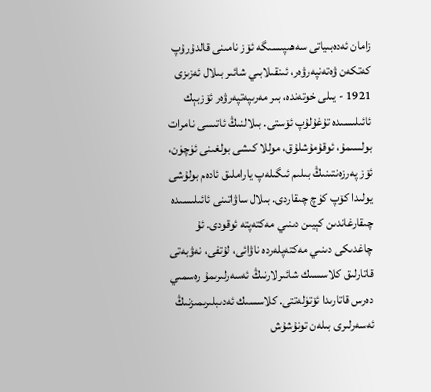زامان ئەدەبىياتى سەھىپىسىگە ئۆز نامىنى قالدۇرۇپ كەتكەن ۋەتەنپەرۋەر، ئىنقىلابىي شائىر بىلال ئەزىزى 1921 - يىلى خوتەندە، بىر مەرىپەتپەرۋەر ئۆزبېك ئائىلىسىدە تۇغۇلۇپ ئۆستى. بىلالنىڭ ئاتىسى نامرات بولسىمۇ، ئوقۇمۇشلۇق، موللا كىشى بولغىنى ئۈچۈن، ئۆز پەرزەنتىنىڭ بىلىم ئىگىلەپ ياراملىق ئادەم بولۇشى يولىدا كۆپ كۈچ چىقاردى. بىلال ساۋاتىنى ئائىلىسىدە چىقارغاندىن كېيىن دىنىي مەكتەپتە ئوقودى. ئۇ چاغدىكى دىنىي مەكتەپلەردە ناۋائى، لۇتفى، نەۋبەتى قاتارلىق كلاسسىك شائىرلارنىڭ ئەسەرلىرىمۇ رەسمىي دەرس قاتارىدا ئۆتۈلەتتى. كلاسسىك ئەدىبلىرىمىزنىڭ ئەسەرلىرى بىلەن تونۇشۇش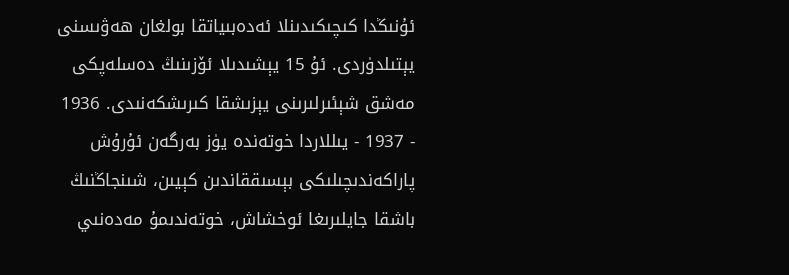ئۇنىڭدا كىچىكىدىنلا ئەدەبىياتقا بولغان ھەۋىسنى يېتىلدۈردى. ئۇ 15 يېشىدىلا ئۆزىنىڭ دەسلەپكى مەشق شېئىرلىرىنى يېزىشقا كىرىشكەنىدى. 1936 - 1937 - يىللاردا خوتەندە يۈز بەرگەن ئۇرۇش پاراكەندىچىلىكى بېسىققاندىن كېيىن، شىنجاڭنىڭ باشقا جايلىرىغا ئوخشاش، خوتەندىمۇ مەدەنىي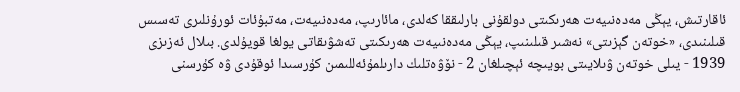ئاقارتىش، يېڭى مەدەنىيەت ھەرىكىتى دولقۇنى بارلىققا كەلدى، مائارىپ، مەدەنىيەت، مەتبۇئات ئورۇنلىرى تەسىس قىلىنىدى، «خوتەن گېزىتى» نەشىر قىلىنىپ، يېڭى مەدەنىيەت ھەرىكىتى تەشۋىقاتى يولغا قويۇلدى. بىلال ئەزىزى 1939 - يىلى خوتەن ۋىلايىتى بويىچە ئېچىلغان 2 - نۆۋەتلىك دارىلمۇئەللىمىن كۇرسىدا ئوقۇدى ۋە كۇرسنى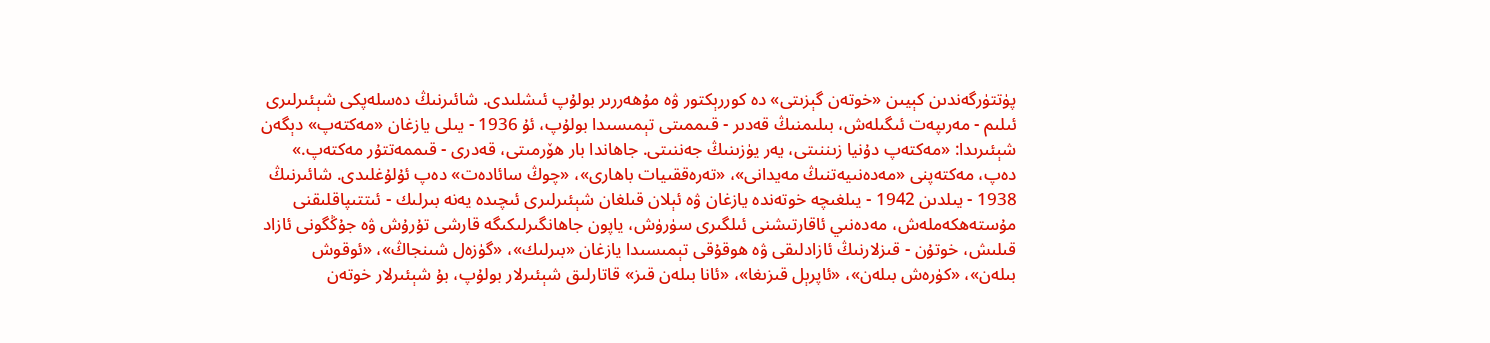پۈتتۈرگەندىن كېيىن «خوتەن گېزىتى» دە كوررېكتور ۋە مۇھەررىر بولۇپ ئىشلىدى. شائىرنىڭ دەسلەپكى شېئىرلىرى ئىلىم - مەرىپەت ئىگىلەش، بىلىمنىڭ قەدىر - قىممىتى تېمىسىدا بولۇپ، ئۇ 1936 - يىلى يازغان «مەكتەپ» دېگەن شېئىرىدا: «مەكتەپ دۇنيا زىننىتى، يەر يۈزىنىڭ جەننىتى. جاھاندا بار ھۆرمىتى، قەدرى - قىممەتتۇر مەكتەپ.» دەپ، مەكتەپنى «مەدەنىيەتنىڭ مەيدانى»، «تەرەققىيات باھارى»، «چوڭ سائادەت» دەپ ئۇلۇغلىدى. شائىرنىڭ 1938 - يىلدىن 1942 - يىلغىچە خوتەندە يازغان ۋە ئېلان قىلغان شېئىرلىرى ئىچىدە يەنە بىرلىك - ئىتتىپاقلىقنى مۇستەھكەملەش، مەدەنىي ئاقارتىشنى ئىلگىرى سۈرۈش، ياپون جاھانگىرلىكىگە قارشى تۇرۇش ۋە جۇڭگونى ئازاد قىلىش، خوتۇن - قىزلارنىڭ ئازادلىقى ۋە ھوقۇقى تېمىسىدا يازغان «بىرلىك»، «گۈزەل شىنجاڭ»، «ئوقوش بىلەن»، «كۈرەش بىلەن»، «ئاپرېل قىزىغا»، «ئانا بىلەن قىز» قاتارلىق شېئىرلار بولۇپ، بۇ شېئىرلار خوتەن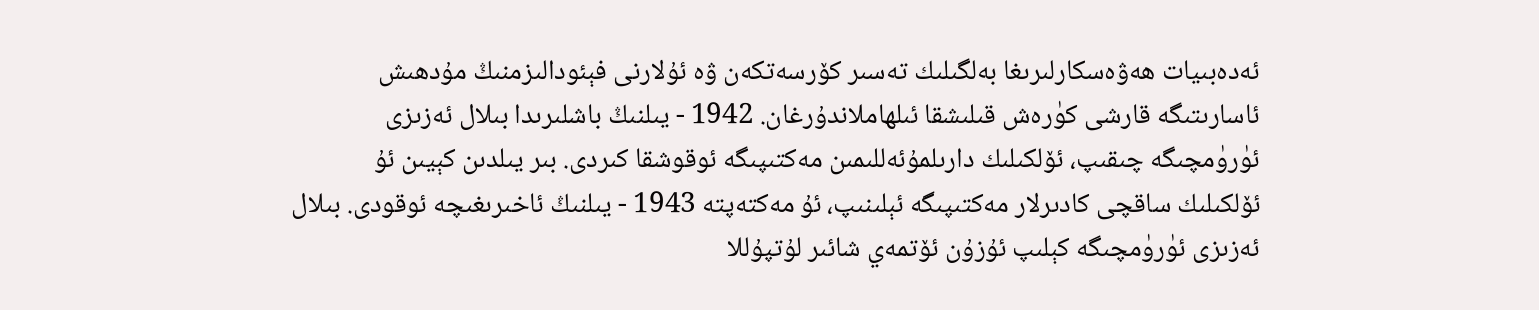ئەدەبىيات ھەۋەسكارلىرىغا بەلگىلىك تەسىر كۆرسەتكەن ۋە ئۇلارنى فېئودالىزمنىڭ مۇدھىش ئاسارىتىگە قارشى كۈرەش قىلىشقا ئىلھاملاندۇرغان. 1942 - يىلنىڭ باشلىرىدا بىلال ئەزىزى ئۈرۈمچىگە چىقىپ، ئۆلكىلىك دارىلمۇئەللىمىن مەكتىپىگە ئوقوشقا كىردى. بىر يىلدىن كېيىن ئۇ ئۆلكىلىك ساقچى كادىرلار مەكتىپىگە ئېلىنىپ، ئۇ مەكتەپتە 1943 - يىلنىڭ ئاخىرىغىچە ئوقودى. بىلال ئەزىزى ئۈرۈمچىگە كېلىپ ئۇزۇن ئۆتمەي شائىر لۇتپۇللا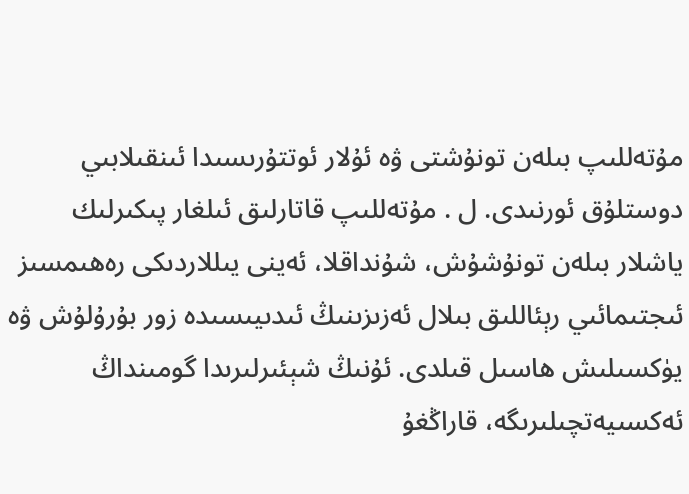مۇتەللىپ بىلەن تونۇشتى ۋە ئۇلار ئوتتۇرىسىدا ئىنقىلابىي دوستلۇق ئورنىدى. ل . مۇتەللىپ قاتارلىق ئىلغار پىكىرلىك ياشلار بىلەن تونۇشۇش، شۇنداقلا، ئەينى يىللاردىكى رەھىمسىز ئىجتىمائىي رېئاللىق بىلال ئەزىزىنىڭ ئىدىيىسىدە زور بۇرۇلۇش ۋە يۈكسىلىش ھاسىل قىلدى. ئۇنىڭ شېئىرلىرىدا گومىنداڭ ئەكسىيەتچىلىرىگە، قاراڭغۇ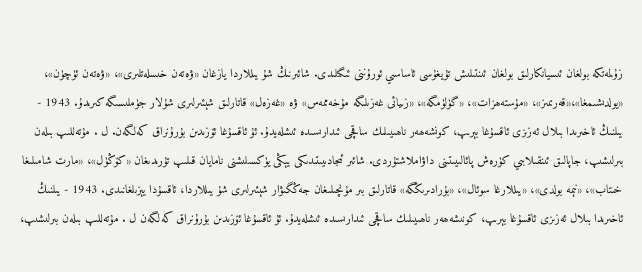زۇلمەتكە بولغان ئىسيانكارلىق بولغان ئىنتىلىش تۇيغۇسى ئاساسىي ئورۇننى ئىگىلىدى. شائىرنىڭ شۇ يىللاردا يازغان «ۋەتەن خىسلەتلىرى»، «ۋەتەن ئۈچۈن»، «يولدىشىمغا»،«قەرىمىز»، «مۇستەھزات»، «گۈلۈمگە»، «زىيائى غەزىلىگە مۇخەممەس» ۋە «غەزەل» قاتارلىق شېئىرلىرى شۇلار جۈملىسىگە كىرىدۇ. 1943 - يىلنىڭ ئاخىرىدا بىلال ئەزىزى ئاقسۇغا بېرىپ، كونشەھەر ناھىيىلىك ساقچى ئىدارىسىدە ئىشلەيدۇ. ئۇ ئاقسۇغا ئۆزىدىن بۇرۇنراق كەلگەن. ل . مۇتەللىپ بىلەن بىرلىشىپ، جاپالىق ئىنقىلابىي كۈرەش پائالىيىتىنى داۋاملاشتۇردى. شائىر ئىجادىيىتىدىكى يېڭى يۈكسىلىشنى نامايان قىلىپ تۇرىدىغان «كۆڭۈل»، «مارت شامىلىغا خىتاب»، «نېمە بولدى»، «يىللارغا سوئال»، «بۇرادىرىڭگە» قاتارلىق بىر مۇنچىلىغان جەڭگىۋار شېئىرلىرى شۇ يىللاردا، ئاقسۇدا يېزىلغانىدى. 1943 - يىلنىڭ ئاخىرىدا بىلال ئەزىزى ئاقسۇغا بېرىپ، كونىشەھەر ناھىيىلىك ساقچى ئىدارىسىدە ئىشلەيدۇ. ئۇ ئاقسۇغا ئۆزىدىن بۇرۇنراق كەلگەن ل . مۇتەللىپ بىلەن بىرلىشىپ،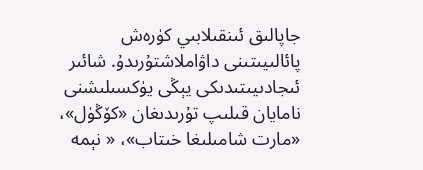جاپالىق ئىنقىلابىي كۈرەش پائالىيىتىنى داۋاملاشتۇرىدۇ. شائىر ئىجادىيىتىدىكى يېڭى يۈكسىلىشنى نامايان قىلىپ تۇرىدىغان «كۆڭۈل»، «مارت شامىلىغا خىتاب»، « نېمە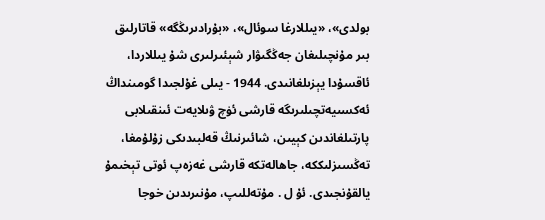بولدى»، «يىللارغا سوئال»، «بۇرادىرىڭگە» قاتارلىق بىر مۇنچىلىغان جەڭگىۋار شېئىرلىرى شۇ يىللاردا، ئاقسۇدا يېزىلغانىدى. 1944 - يىلى غۇلجىدا گومىنداڭ ئەكسىيەتچىلىرىگە قارشى ئۈچ ۋىلايەت ئىنقىلابى پارتىلغاندىن كېيىن، شائىرنىڭ قەلبىدىكى زۇلۇمغا، تەڭسىزلىككە، جاھالەتكە قارشى غەزەپ ئوتى تېخىمۇ يالقۇنجىدى. ئۇ ل . مۇتەللىپ، مۇنىرىدىن خوجا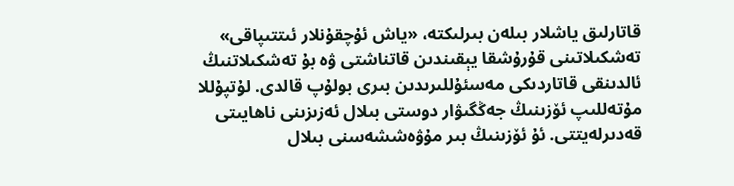قاتارلىق ياشلار بىلەن بىرلىكتە، «ياش ئۇچقۇنلار ئىتتىپاقى» تەشكىلاتىنى قۇرۇشقا يېقىندىن قاتناشتى ۋە بۇ تەشكىلاتنىڭ ئالدىنقى قاتاردىكى مەسئۇللىرىدىن بىرى بولۇپ قالدى. لۇتپۇللا مۇتەللىپ ئۆزىنىڭ جەڭگىۋار دوستى بىلال ئەزىزىنى ناھايىتى قەدىرلەيتتى. ئۇ ئۆزىنىڭ بىر مۇۋەششەسنى بىلال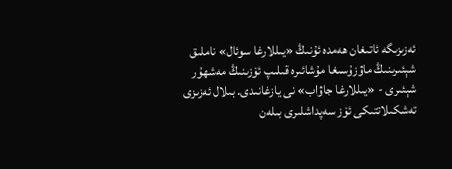ئەزىزىگە ئاتىغان ھەمدە ئۇنىڭ «يىللارغا سوئال» ناملىق شېئىرىنىڭ ماۋزۇسىغا مۇشائىرە قىلىپ ئۆزىنىڭ مەشھۇر شېئىرى - «يىللارغا جاۋاب» نى يازغانىدى. بىلال ئەزىزى تەشكىلاتتىكى ئۆز سەپداشلىرى بىلەن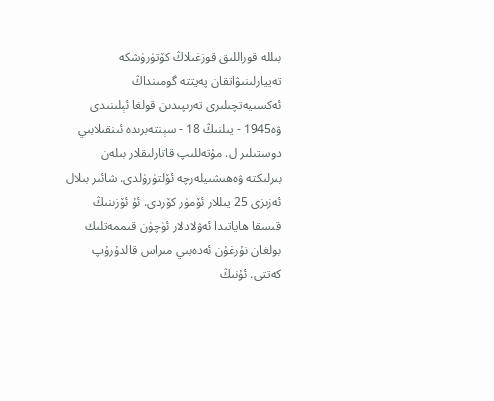بىللە قوراللىق قوزغىلاڭ كۆتۈرۈشكە تەييارلىنىۋاتقان پەيتتە گومىنداڭ ئەكسىيەتچىلىرى تەرىپىدىن قولغا ئېلىنىدى ۋە1945 - يىلنىڭ 18 - سېنتەبرىدە ئىنقىلابىي دوستىلىر ل. مۇتەللىپ قاتارلىقلار بىلەن بىرلىكتە ۋەھىشىيلەرچە ئۆلتۈرۈلدى. شائىر بىلال ئەزىزى 25 يىللار ئۆمۈر كۆردى. ئۇ ئۆزىنىڭ قىسقا ھاياتىدا ئەۋلادلار ئۈچۈن قىممەتلىك بولغان نۇرغۇن ئەدەبىي مىراس قالدۇرۇپ كەتتى. ئۇنىڭ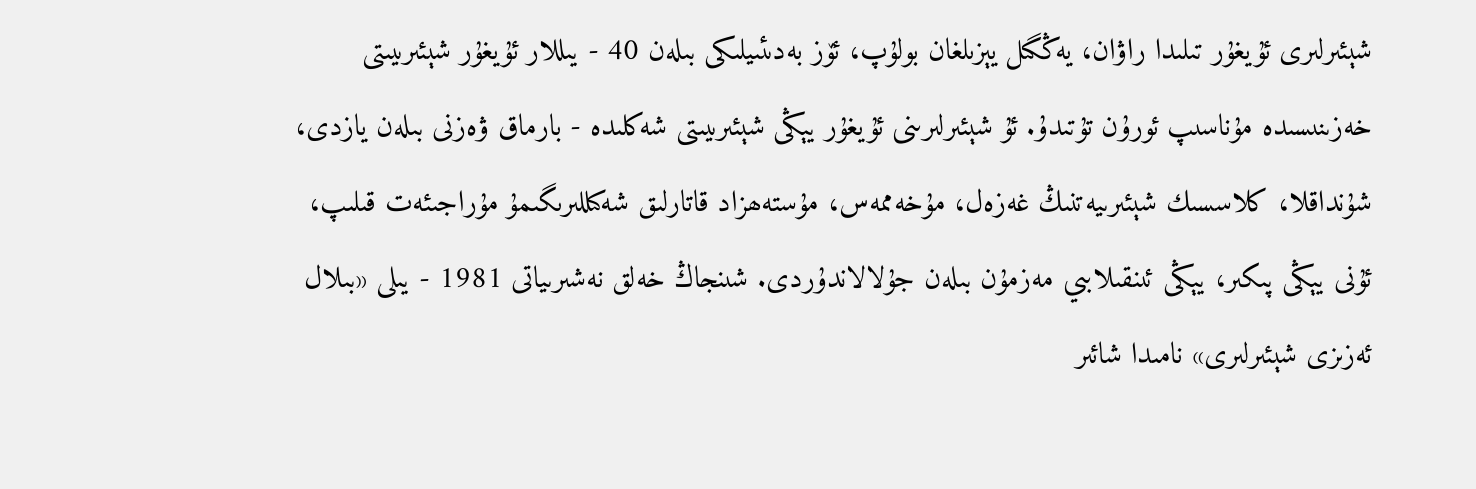شېئىرلىرى ئۇيغۇر تىلىدا راۋان، يەڭگىل يېزىلغان بولۇپ، ئۆز بەدىئىيلىكى بىلەن 40 - يىللار ئۇيغۇر شېئىرىيىتى خەزىنىسىدە مۇناسىپ ئورۇن تۇتىدۇ. ئۇ شېئىرلىرىنى ئۇيغۇر يېڭى شېئىرىيىتى شەكلىدە - بارماق ۋەزنى بىلەن يازدى، شۇنداقلا، كلاسسىك شېئىرىيەتنىڭ غەزەل، مۇخەممەس، مۇستەھزاد قاتارلىق شەكىللىرىگىمۇ مۇراجىئەت قىلىپ، ئۇنى يېڭى پىكىر، يېڭى ئىنقىلابىي مەزمۇن بىلەن جۇلالاندۇردى. شىنجاڭ خەلق نەشىرىياتى 1981 - يىلى «بىلال ئەزىزى شېئىرلىرى» نامىدا شائىر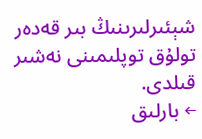شېئىرلىرىنىڭ بىر قەدەر تولۇق توپلىمىنى نەشىر قىلدى.
← بارلىق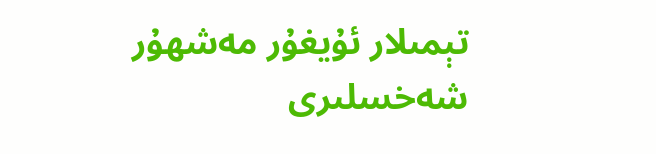تېمىلار ئۇيغۇر مەشھۇر شەخسلىرى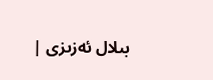بىلال ئەزىزى |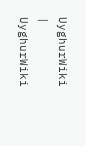UyghurWiki | UyghurWiki